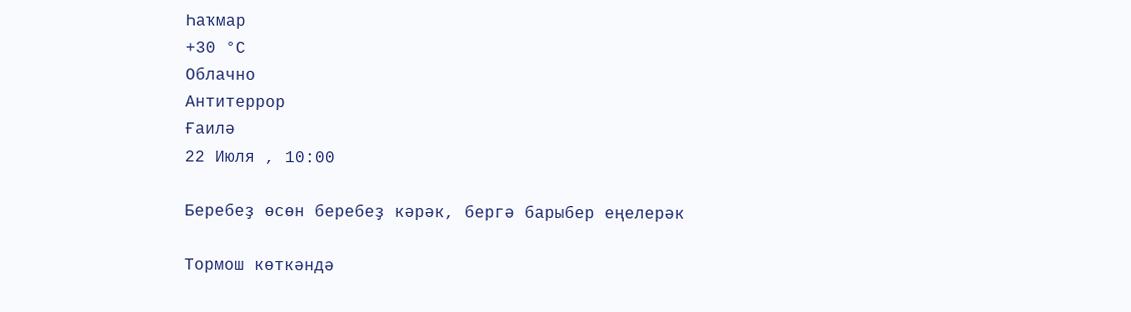Һаҡмар
+30 °С
Облачно
Антитеррор
Ғаилә
22 Июля , 10:00

Беребеҙ өсөн беребеҙ кәрәк, бергә барыбер еңелерәк

Тормош көткәндә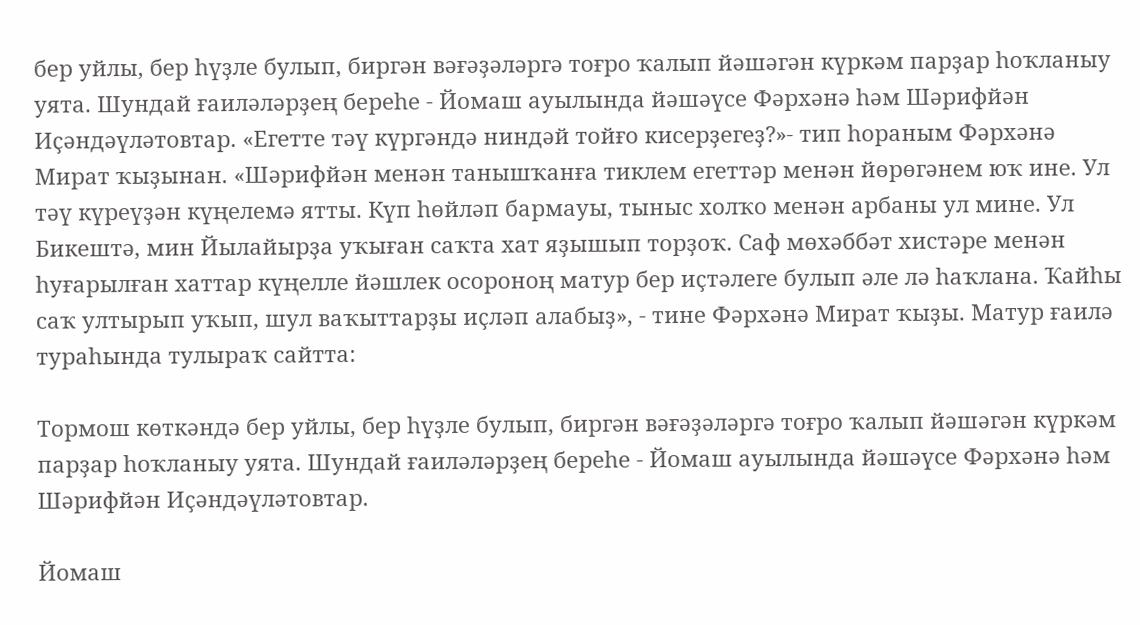бер уйлы, бер һүҙле булып, биргән вәғәҙәләргә тоғро ҡалып йәшәгән күркәм парҙар һоҡланыу уята. Шундай ғаиләләрҙең береһе - Йомаш ауылында йәшәүсе Фәрхәнә һәм Шәрифйән Иҫәндәүләтовтар. «Егетте тәү күргәндә ниндәй тойғо кисерҙегеҙ?»- тип һораным Фәрхәнә Мират ҡыҙынан. «Шәрифйән менән танышҡанға тиклем егеттәр менән йөрөгәнем юҡ ине. Ул тәү күреүҙән күңелемә ятты. Күп һөйләп бармауы, тыныс холҡо менән арбаны ул мине. Ул Бикештә, мин Йылайырҙа уҡыған саҡта хат яҙышып торҙоҡ. Саф мөхәббәт хистәре менән һуғарылған хаттар күңелле йәшлек осороноң матур бер иҫтәлеге булып әле лә һаҡлана. Ҡайһы саҡ ултырып уҡып, шул ваҡыттарҙы иҫләп алабыҙ», - тине Фәрхәнә Мират ҡыҙы. Матур ғаилә тураһында тулыраҡ сайтта:

Тормош көткәндә бер уйлы, бер һүҙле булып, биргән вәғәҙәләргә тоғро ҡалып йәшәгән күркәм парҙар һоҡланыу уята. Шундай ғаиләләрҙең береһе - Йомаш ауылында йәшәүсе Фәрхәнә һәм Шәрифйән Иҫәндәүләтовтар.

Йомаш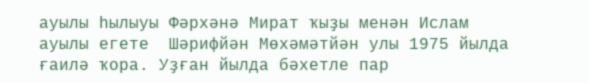ауылы һылыуы Фәрхәнә Мират ҡыҙы менән Ислам ауылы егете  Шәрифйән Мөхәмәтйән улы 1975 йылда ғаилә ҡора. Уҙған йылда бәхетле пар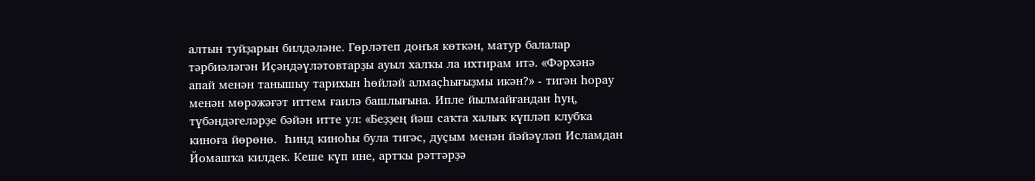алтын туйҙарын билдәләне. Гөрләтеп донъя көткән, матур балалар тәрбиәләгән Иҫәндәүләтовтарҙы ауыл халҡы ла ихтирам итә. «Фәрхәнә апай менән танышыу тарихын һөйләй алмаҫһығыҙмы икән?» - тигән һорау менән мөрәжәғәт иттем ғаилә башлығына. Ипле йылмайғандан һуң, түбәндәгеләрҙе бәйән итте ул: «Беҙҙең йәш саҡта халыҡ күпләп клубҡа киноға йөрөнө.  Һинд киноһы була тигәс, дуҫым менән йәйәүләп Исламдан Йомашҡа килдек. Кеше күп ине, артҡы рәттәрҙә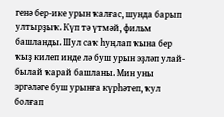генә бер-ике урын ҡалғас, шунда барып ултырҙыҡ. Күп тә үтмәй, фильм башланды. Шул саҡ һуңлап ҡына бер ҡыҙ килеп инде лә буш урын эҙләп улай-былай ҡарай башланы. Мин уны эргәләге буш урынға күрһәтеп, ҡул болғап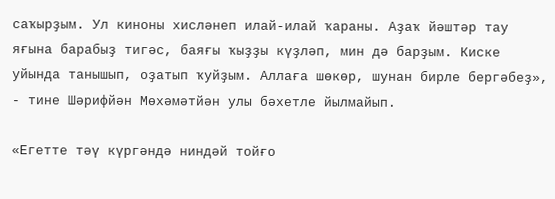саҡырҙым. Ул киноны хисләнеп илай-илай ҡараны. Аҙаҡ йәштәр тау яғына барабыҙ тигәс, баяғы ҡыҙҙы күҙләп, мин дә барҙым. Киске уйында танышып, оҙатып ҡуйҙым. Аллаға шөкөр, шунан бирле бергәбеҙ», - тине Шәрифйән Мөхәмәтйән улы бәхетле йылмайып.

«Егетте тәү күргәндә ниндәй тойғо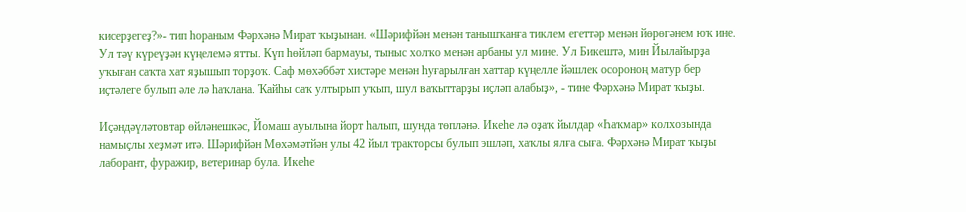кисерҙегеҙ?»- тип һораным Фәрхәнә Мират ҡыҙынан. «Шәрифйән менән танышҡанға тиклем егеттәр менән йөрөгәнем юҡ ине. Ул тәү күреүҙән күңелемә ятты. Күп һөйләп бармауы, тыныс холҡо менән арбаны ул мине. Ул Бикештә, мин Йылайырҙа уҡыған саҡта хат яҙышып торҙоҡ. Саф мөхәббәт хистәре менән һуғарылған хаттар күңелле йәшлек осороноң матур бер иҫтәлеге булып әле лә һаҡлана. Ҡайһы саҡ ултырып уҡып, шул ваҡыттарҙы иҫләп алабыҙ», - тине Фәрхәнә Мират ҡыҙы.

Иҫәндәүләтовтар өйләнешкәс, Йомаш ауылына йорт һалып, шунда төпләнә. Икеһе лә оҙаҡ йылдар «Һаҡмар» колхозында намыҫлы хеҙмәт итә. Шәрифйән Мөхәмәтйән улы 42 йыл тракторсы булып эшләп, хаҡлы ялға сыға. Фәрхәнә Мират ҡыҙы лаборант, фуражир, ветеринар була. Икеһе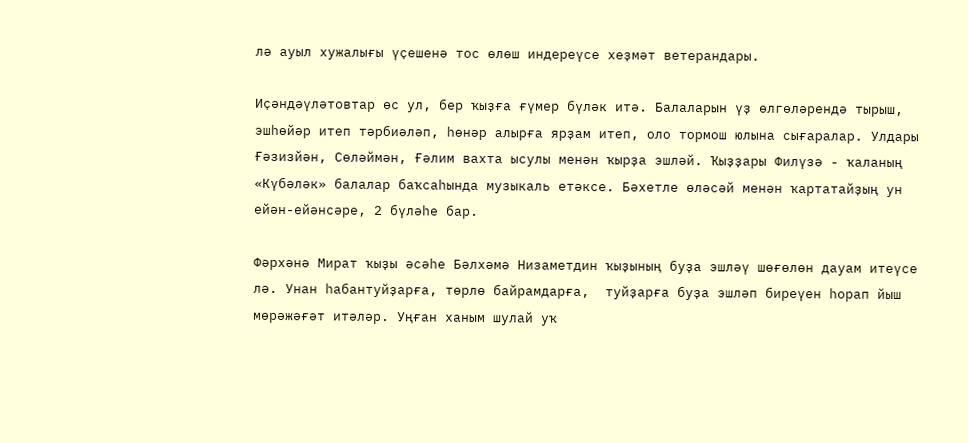лә ауыл хужалығы үҫешенә тос өлөш индереүсе хеҙмәт ветерандары.

Иҫәндәүләтовтар өс ул, бер ҡыҙға ғүмер бүләк итә. Балаларын үҙ өлгөләрендә тырыш, эшһөйәр итеп тәрбиәләп, һөнәр алырға ярҙам итеп, оло тормош юлына сығаралар. Улдары Ғәзизйән, Сөләймән, Ғәлим вахта ысулы менән ҡырҙа эшләй. Ҡыҙҙары Филүзә - ҡаланың «Күбәләк» балалар баҡсаһында музыкаль етәксе. Бәхетле өләсәй менән ҡартатайҙың ун ейән-ейәнсәре, 2 бүләһе бар.

Фәрхәнә Мират ҡыҙы әсәһе Бәлхәмә Низаметдин ҡыҙының буҙа эшләү шөғөлөн дауам итеүсе лә. Унан һабантуйҙарға, төрлө байрамдарға,  туйҙарға буҙа эшләп биреүен һорап йыш мөрәжәғәт итәләр. Уңған ханым шулай уҡ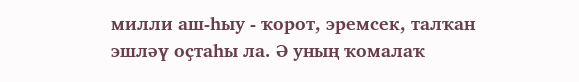милли аш-һыу - ҡорот, эремсек, талҡан эшләү оҫтаһы ла. Ә уның ҡомалаҡ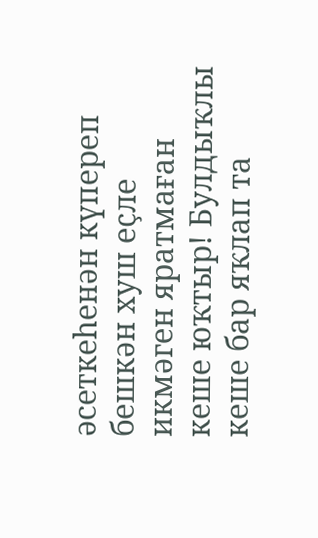әсеткеһенән күпереп бешкән хуш еҫле икмәген яратмаған кеше юҡтыр! Булдыҡлы кеше бар яҡлап та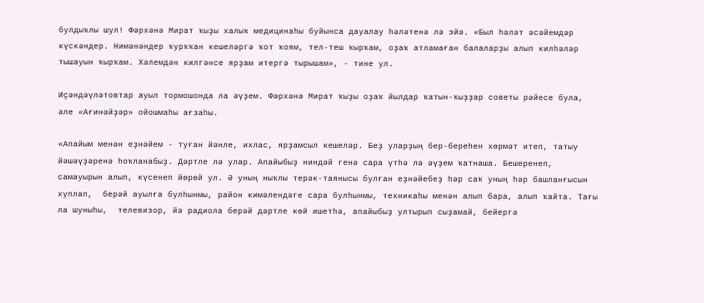булдыҡлы шул! Фәрхәнә Мират ҡыҙы халыҡ медицинаһы буйынса дауалау һәләтенә лә эйә. «Был һәләт әсәйемдәр күскәндер. Нимәнәндер ҡурҡҡан кешеләргә ҡот ҡоям, тел-теш ҡырҡам, оҙаҡ атламаған балаларҙы алып килһәләр тышауын ҡырҡам. Хәлемдән килгәнсе ярҙам итергә тырышам», - тине ул.

Иҫәндәүләтовтар ауыл тормошонда ла әүҙем. Фәрхәнә Мират ҡыҙы оҙаҡ йылдар ҡатын-ҡыҙҙар советы рәйесе була, әле «Ағинәйҙәр» ойошмаһы ағзаһы.

«Апайым менән еҙнәйем - туған йәнле, ихлас, ярҙамсыл кешеләр. Беҙ уларҙың бер-береһен хөрмәт итеп, татыу йәшәүҙәренә һоҡланабыҙ. Дәртле лә улар. Апайыбыҙ ниндәй генә сара үтһә лә әүҙем ҡатнаша. Бешеренеп, самауырын алып, күсенеп йөрөй ул. Ә уның ныҡлы терәк-таянысы булған еҙнәйебеҙ һәр саҡ уның һәр башланғысын хуплап,  берәй ауылға булһынмы, район кимәлендәге сара булһынмы, техникаһы менән алып бара, алып ҡайта. Тағы ла шуныһы,  телевизор, йә радиола берәй дәртле көй ишетһә, апайыбыҙ ултырып сыҙамай, бейергә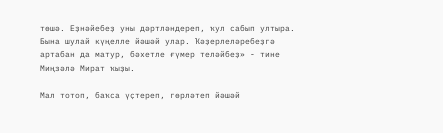төшә. Еҙнәйебеҙ уны дәртләндереп, ҡул сабып ултыра. Бына шулай күңелле йәшәй улар. Ҡәҙерлеләребеҙгә артабан да матур, бәхетле ғүмер теләйбеҙ» - тине  Миңзәлә Мират ҡыҙы.

Мал тотоп, баҡса үҫтереп, гөрләтеп йәшәй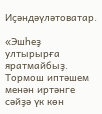Иҫәндәүләтоватар.

«Эшһеҙ ултырырға яратмайбыҙ. Тормош иптәшем менән иртәнге сәйҙә үк көн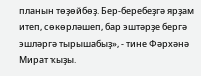планын төҙөйбөҙ. Бер-беребеҙгә ярҙам итеп, сөкөрләшеп, бар эштәрҙе бергә эшләргә тырышабыҙ», - тине Фәрхәнә Мират ҡыҙы.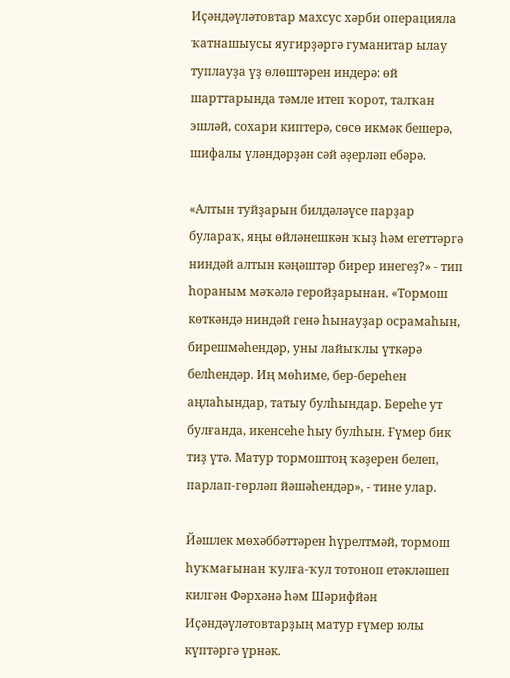Иҫәндәүләтовтар махсус хәрби операцияла ҡатнашыусы яугирҙәргә гуманитар ылау туплауҙа үҙ өлөштәрен индерә: өй шарттарында тәмле итеп ҡорот, талҡан эшләй, сохари киптерә, сөсө икмәк бешерә, шифалы үләндәрҙән сәй әҙерләп ебәрә.

«Алтын туйҙарын билдәләүсе парҙар булараҡ, яңы өйләнешкән ҡыҙ һәм егеттәргә ниндәй алтын кәңәштәр бирер инегеҙ?» - тип һораным мәҡәлә геройҙарынан. «Тормош көткәндә ниндәй генә һынауҙар осрамаһын, бирешмәһендәр, уны лайыҡлы үткәрә белһендәр. Иң мөһиме, бер-береһен аңлаһындар, татыу булһындар. Береһе ут булғанда, икенсеһе һыу булһын. Ғүмер бик тиҙ үтә. Матур тормоштоң ҡәҙерен белеп, парлап-гөрләп йәшәһендәр», - тине улар.

Йәшлек мөхәббәттәрен һүрелтмәй, тормош һуҡмағынан ҡулға-ҡул тотоноп етәкләшеп килгән Фәрхәнә һәм Шәрифйән  Иҫәндәүләтовтарҙың матур ғүмер юлы күптәргә үрнәк.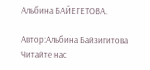Альбина БАЙЕГЕТОВА.

Автор:Альбина Байзигитова
Читайте нас